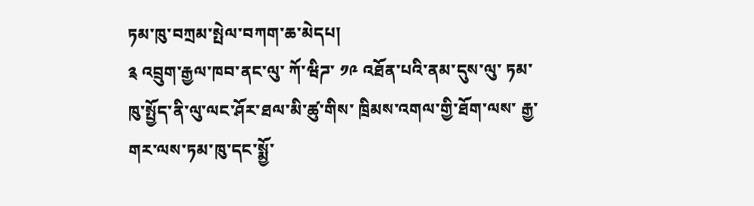ཏམ་ཁུ་བཀྲམ་སྤེལ་བཀག་ཆ་མེདཔ།
༉ འབྲུག་རྒྱལ་ཁབ་ནང་ལུ་ ཀོ་ཝིཌ་ ༡༩ འཐོན་པའི་ནམ་དུས་ལུ་ ཏམ་ཁུ་སྤྱོད་ནི་ལུ་ལང་ཤོར་ཐལ་མི་ཚུ་གིས་ ཁྲིམས་འགལ་གྱི་ཐོག་ལས་ རྒྱ་གར་ལས་ཏམ་ཁུ་དང་སྨྱོ་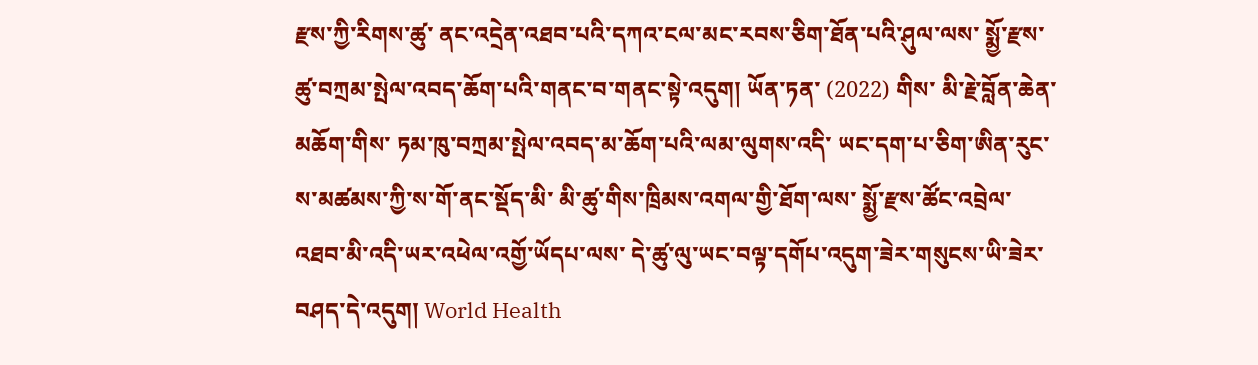རྫས་ཀྱི་རིགས་ཚུ་ ནང་འདྲེན་འཐབ་པའི་དཀའ་ངལ་མང་རབས་ཅིག་ཐོན་པའི་ཤུལ་ལས་ སྨྱོ་རྫས་ཚུ་བཀྲམ་སྤེལ་འབད་ཆོག་པའི་གནང་བ་གནང་སྟེ་འདུག། ཡོན་ཏན་ (2022) གིས་ མི་རྗེ་བློན་ཆེན་མཆོག་གིས་ ཏམ་ཁུ་བཀྲམ་སྤེལ་འབད་མ་ཆོག་པའི་ལམ་ལུགས་འདི་ ཡང་དག་པ་ཅིག་ཨིན་རུང་ ས་མཚམས་ཀྱི་ས་གོ་ནང་སྡོད་མི་ མི་ཚུ་གིས་ཁྲིམས་འགལ་གྱི་ཐོག་ལས་ སྨྱོ་རྫས་ཚོང་འབྲེལ་འཐབ་མི་འདི་ཡར་འཕེལ་འགྱོ་ཡོདཔ་ལས་ དེ་ཚུ་ལུ་ཡང་བལྟ་དགོཔ་འདུག་ཟེར་གསུངས་ཡི་ཟེར་བཤད་དེ་འདུག། World Health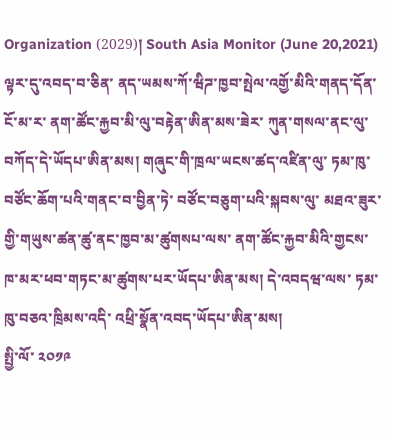Organization (2029)། South Asia Monitor (June 20,2021) ལྟར་དུ་འབད་བ་ཅིན་ ནད་ཡམས་ཀོ་ཝིཌ་ཁྱབ་སྤེལ་འགྱོ་མིའི་གནད་དོན་ངོ་མ་ར་ ནག་ཚོང་རྐྱབ་མི་ལུ་བརྟེན་ཨིན་མས་ཟེར་ ཀུན་གསལ་ནང་ལུ་བཀོད་དེ་ཡོདཔ་ཨིན་མས། གཞུང་གི་ཁྲལ་ཡངས་ཚད་འཛིན་ལུ་ ཏམ་ཁུ་བཙོང་ཆོག་པའི་གནང་བ་བྱིན་ཏེ་ བཙོང་བཅུག་པའི་སྐབས་ལུ་ མཐའ་ཟུར་གྱི་གཡུས་ཚན་ཚུ་ནང་ཁྱབ་མ་ཚུགསཔ་ལས་ ནག་ཚོང་རྐྱབ་མིའི་གྱངས་ཁ་མར་ཕབ་གཏང་མ་ཚུགས་པར་ཡོདཔ་ཨིན་མས། དེ་འབདཝ་ལས་ ཏམ་ཁུ་བཅའ་ཁྲིམས་འདི་ འཕྲི་སྣོན་འབད་ཡོདཔ་ཨིན་མས།
སྤྱི་ལོ་ ༢༠༡༩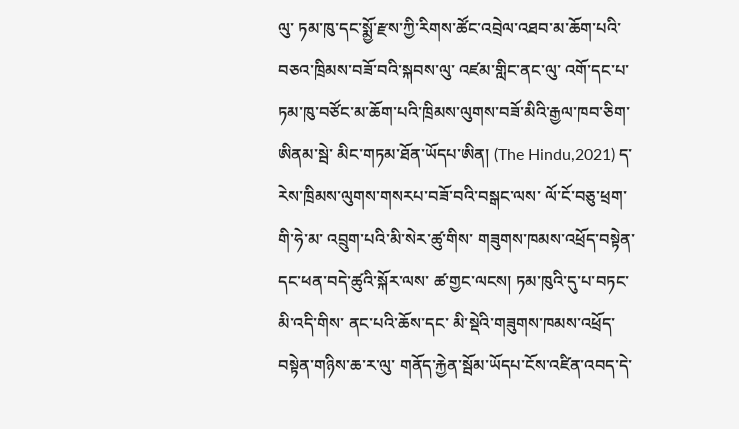ལུ་ ཏམ་ཁུ་དང་སྨྱོ་རྫས་ཀྱི་རིགས་ཚོང་འབྲེལ་འཐབ་མ་ཆོག་པའི་བཅའ་ཁྲིམས་བཟོ་བའི་སྐབས་ལུ་ འཛམ་གླིང་ནང་ལུ་ འགོ་དང་པ་ ཏམ་ཁུ་བཙོང་མ་ཆོག་པའི་ཁྲིམས་ལུགས་བཟོ་མིའི་རྒྱལ་ཁབ་ཅིག་ཨིནམ་སྦེ་ མིང་གཏམ་ཐོན་ཡོདཔ་ཨིན། (The Hindu,2021) ད་རེས་ཁྲིམས་ལུགས་གསརཔ་བཟོ་བའི་བསྒང་ལས་ ལོ་ངོ་བཅུ་ཕྲག་གི་ཧེ་མ་ འབྲུག་པའི་མི་སེར་ཚུ་གིས་ གཟུགས་ཁམས་འཕྲོད་བསྟེན་དང་ཕན་བདེ་ཚུའི་སྐོར་ལས་ ཚ་གྱང་ལངས། ཏམ་ཁུའི་དུ་པ་བཏང་མི་འདི་གིས་ ནང་པའི་ཆོས་དང་ མི་སྡེའི་གཟུགས་ཁམས་འཕྲོད་བསྟེན་གཉིས་ཆ་ར་ལུ་ གནོད་རྐྱེན་སྦོམ་ཡོདཔ་ངོས་འཛིན་འབད་དེ་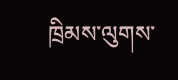ཁྲིམས་ལུགས་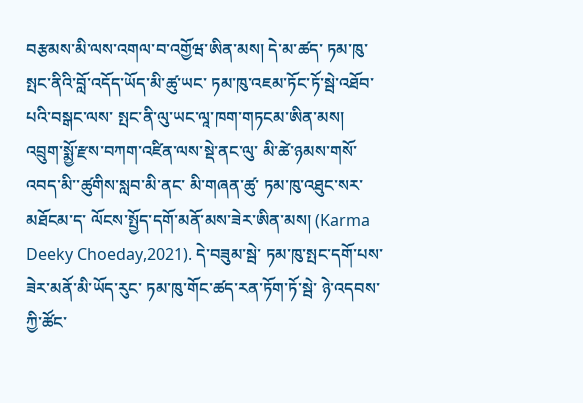བརྩམས་མི་ལས་འགལ་བ་འགྱོཝ་ཨིན་མས། དེ་མ་ཚད་ ཏམ་ཁུ་སྤང་ནིའི་བློ་འདོད་ཡོད་མི་ཚུ་ཡང་ ཏམ་ཁུ་འཇམ་ཏོང་ཏོ་སྦེ་འཐོབ་པའི་བསྒང་ལས་ སྤང་ནི་ལུ་ཡང་ལཱ་ཁག་གཏངམ་ཨིན་མས།
འབྲུག་སྨྱོ་རྫས་བཀག་འཛིན་ལས་སྡེ་ནང་ལུ་ མི་ཚེ་ཉམས་གསོ་འབད་མི་་ཚུགིས་སླབ་མི་ནང་ མི་གཞན་ཚུ་ ཏམ་ཁུ་འཐུང་སར་མཐོངམ་ད་ ལོངས་སྤྱོད་དགོ་མནོ་མས་ཟེར་ཨིན་མས། (Karma Deeky Choeday,2021). དེ་བཟུམ་སྦེ་ ཏམ་ཁུ་སྤང་དགོ་པས་ཟེར་མནོ་མི་ཡོད་རུང་ ཏམ་ཁུ་གོང་ཚད་རན་ཏོག་ཏོ་སྦེ་ ཉེ་འདབས་ཀྱི་ཚོང་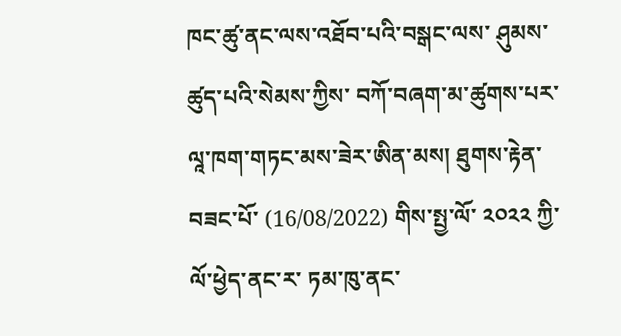ཁང་ཚུ་ནང་ལས་འཐོབ་པའི་བསྒང་ལས་ ཤུམས་ཚུད་པའི་སེམས་ཀྱིས་ བཀོ་བཞག་མ་ཚུགས་པར་ ལཱ་ཁག་གཏང་མས་ཟེར་ཨིན་མས། ཐུགས་རྟེན་བཟང་པོ་ (16/08/2022) གིས་སྤྱ་ལོ་ ༢༠༢༢ ཀྱི་ལོ་ཕྱེད་ནང་ར་ ཏམ་ཁུ་ནང་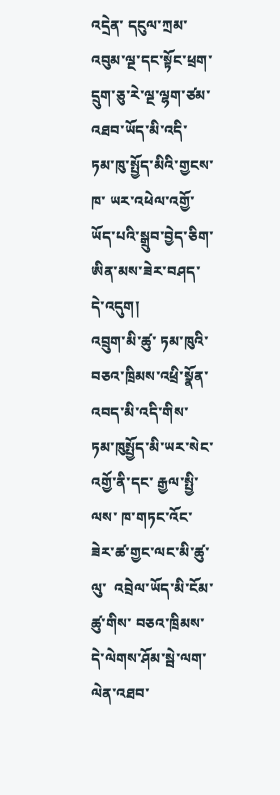འདྲེན་ དངུལ་ཀྲམ་འབུམ་ལྔ་དང་སྟོང་ཕྲག་དྲུག་ཅུ་རེ་ལྔ་ལྷག་ཙམ་འཐབ་ཡོད་མི་འདི་ ཏམ་ཁུ་སྤྱོད་མིའི་གྱངས་ཁ་ ཡར་འཕེལ་འགྱོ་ཡོད་པའི་སྒྲུབ་བྱེད་ཅིག་ཨིན་མས་ཟེར་བཤད་དེ་འདུག།
འབྲུག་མི་ཚུ་ ཏམ་ཁུའི་བཅའ་ཁྲིམས་འཕྲི་སྣོན་འབད་མི་འདི་གིས་ ཏམ་ཁུསྤྱོད་མི་ཡར་སེང་འགྱོ་ནི་དང་ རྒྱལ་སྤྱི་ལས་ ཁ་གཏང་འོང་ཟེར་ཚ་གྱང་ལང་མི་ཚུ་ལུ་  འབྲེལ་ཡོད་མི་ངོམ་ཚུ་གིས་ བཅའ་ཁྲིམས་དེ་ལེགས་ཤོམ་སྦེ་ལག་ལེན་འཐབ་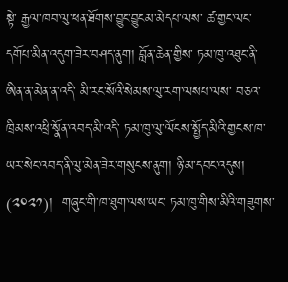སྟེ་ རྒྱལ་ཁབ་ལུ་ཕན་ཐོགས་བྱུང་བྱུངམ་མེདཔ་ལས་ ཚ་གྱང་ལང་དགོཔ་མིན་འདུག་ཟེར་བཤད་ནུག། བློན་ཆེན་གྱིས་ ཏམ་ཁུ་འཐུང་ནི་ཨིན་ན་མེན་ན་འདི་ མི་རང་སོའི་སེམས་ལུ་རག་ལསཔ་ལས་ བཅའ་ཁྲིམས་འཕྲི་སྣོན་འབད་མི་འདི་ ཏམ་ཁུ་ལུ་ལོངས་སྤྱོད་མིའི་གྱངས་ཁ་  ཡར་སེང་འབད་ནི་ལུ་མེན་ཟེར་གསུངས་ནུག། ཉི་མ་དབང་འདུས། (༢༠༢༡)།  གཞུང་གི་ཁ་ཐུག་ལས་ཡང་ ཏམ་ཁུ་གིས་མིའི་གཟུགས་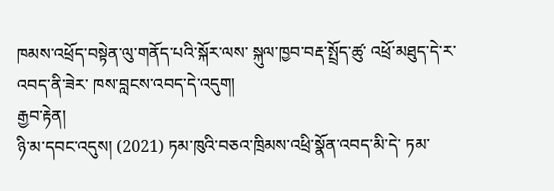ཁམས་འཕྲོད་བསྟེན་ལུ་གནོད་པའི་སྐོར་ལས་ སྐུལ་ཁྱབ་བརྡ་སྤྲོད་ཚུ་ འཕྲོ་མཐུད་དེ་ར་འབད་ནི་ཟེར་ ཁས་བླངས་འབད་དེ་འདུག།
རྒྱབ་རྟེན།
ཉི་མ་དབང་འདུས། (2021) ཏམ་ཁུའི་བཅའ་ཁྲིམས་འཕྲི་སྣོན་འབད་མི་དེ་ ཏམ་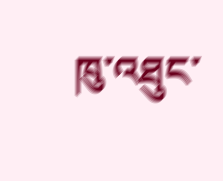ཁུ་འཐུང་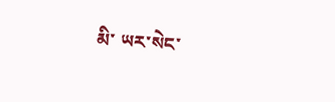མི་ ཡར་སེང་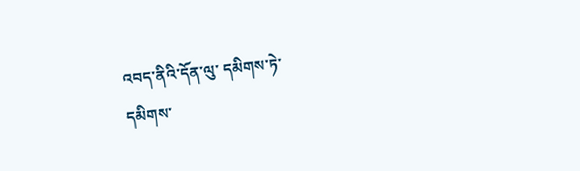འབད་ནིའི་དོན་ལུ་ དམིགས་ཏེ་
དམིགས་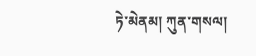ཏེ་མེནམ། ཀུན་གསལ།